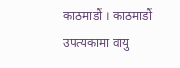काठमाडौं । काठमाडौं उपत्यकामा वायु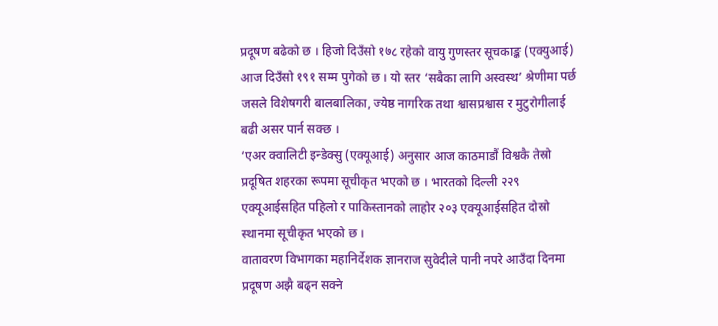प्रदूषण बढेको छ । हिजो दिउँसो १७८ रहेको वायु गुणस्तर सूचकाङ्क (एक्युआई) आज दिउँसो १९१ सम्म पुगेको छ । यो स्तर ‘सबैका लागि अस्वस्थ’ श्रेणीमा पर्छ जसले विशेषगरी बालबालिका, ज्येष्ठ नागरिक तथा श्वासप्रश्वास र मुटुरोगीलाई बढी असर पार्न सक्छ ।
‘एअर क्वालिटी इन्डेक्सु (एक्यूआई) अनुसार आज काठमाडौं विश्वकै तेस्रो प्रदूषित शहरका रूपमा सूचीकृत भएको छ । भारतको दिल्ली २२९ एक्यूआईसहित पहिलो र पाकिस्तानको लाहोर २०३ एक्यूआईसहित दोस्रो स्थानमा सूचीकृत भएको छ ।
वातावरण विभागका महानिर्देशक ज्ञानराज सुवेदीले पानी नपरे आउँदा दिनमा प्रदूषण अझै बढ्न सक्ने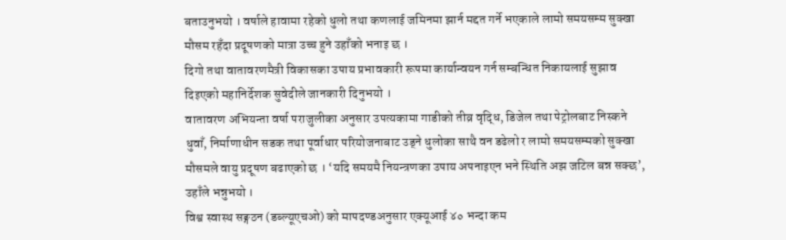बताउनुभयो । वर्षाले हावामा रहेको धुलो तथा कणलाई जमिनमा झार्न मद्दत गर्ने भएकाले लामो समयसम्म सुक्खा मौसम रहँदा प्रदूषणको मात्रा उच्च हुने उहाँको भनाइ छ ।
दिगो तथा वातावरणमैत्री विकासका उपाय प्रभावकारी रूपमा कार्यान्वयन गर्न सम्बन्धित निकायलाई सुझाव दिइएको महानिर्देशक सुवेदीले जानकारी दिनुभयो ।
वातावरण अभियन्ता वर्षा पराजुलीका अनुसार उपत्यकामा गाडीको तीव्र वृद्धि, डिजेल तथा पेट्रोलबाट निस्कने धुवाँ, निर्माणाधीन सडक तथा पूर्वाधार परियोजनाबाट उड्ने धुलोका साथै वन डढेलो र लामो समयसम्मको सुक्खा मौसमले वायु प्रदूषण बढाएको छ । ‘यदि समयमै नियन्त्रणका उपाय अपनाइएन भने स्थिति अझ जटिल बन्न सक्छ’, उहाँले भन्नुभयो ।
विश्व स्वास्थ सङ्गठन (डब्ल्यूएचओ) को मापदण्डअनुसार एक्यूआई ४० भन्दा कम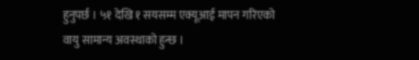हुनुपर्छ । ५१ देखि १ सयसम्म एक्यूआई मापन गरिएको वायु सामान्य अवस्थाको हुन्छ ।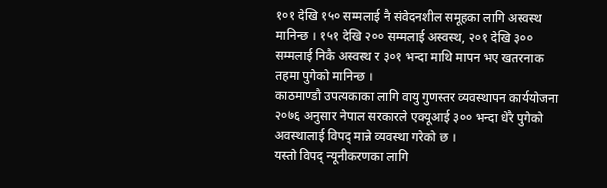१०१ देखि १५० सम्मलाई नै संवेदनशील समूहका लागि अस्वस्थ मानिन्छ । १५१ देखि २०० सम्मलाई अस्वस्थ, २०१ देखि ३०० सम्मलाई निकै अस्वस्थ र ३०१ भन्दा माथि मापन भए खतरनाक तहमा पुगेको मानिन्छ ।
काठमाण्डौ उपत्यकाका लागि वायु गुणस्तर व्यवस्थापन कार्ययोजना २०७६ अनुसार नेपाल सरकारले एक्यूआई ३०० भन्दा धेरै पुगेको अवस्थालाई विपद् मान्ने व्यवस्था गरेको छ ।
यस्तो विपद् न्यूनीकरणका लागि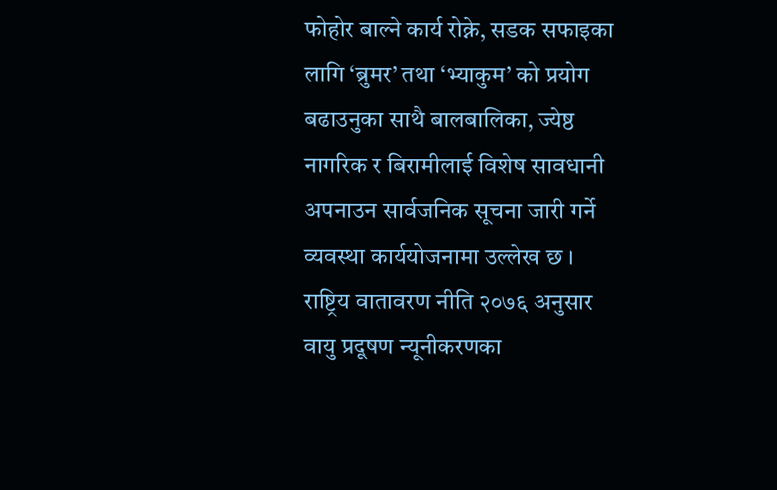फोहोर बाल्ने कार्य रोक्ने, सडक सफाइका लागि ‘ब्रुमर’ तथा ‘भ्याकुम’ को प्रयोग बढाउनुका साथै बालबालिका, ज्येष्ठ नागरिक र बिरामीलाई विशेष सावधानी अपनाउन सार्वजनिक सूचना जारी गर्ने व्यवस्था कार्ययोजनामा उल्लेख छ ।
राष्ट्रिय वातावरण नीति २०७६ अनुसार वायु प्रदूषण न्यूनीकरणका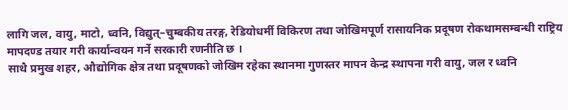लागि जल, वायु, माटो, ध्वनि, विद्युत्–चुम्बकीय तरङ्ग, रेडियोधर्मी विकिरण तथा जोखिमपूर्ण रासायनिक प्रदूषण रोकथामसम्बन्धी राष्ट्रिय मापदण्ड तयार गरी कार्यान्वयन गर्ने सरकारी रणनीति छ ।
साथै प्रमुख शहर, औद्योगिक क्षेत्र तथा प्रदूषणको जोखिम रहेका स्थानमा गुणस्तर मापन केन्द्र स्थापना गरी वायु, जल र ध्वनि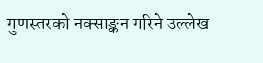गुणस्तरको नक्साङ्कन गरिने उल्लेख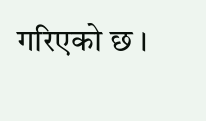गरिएको छ ।